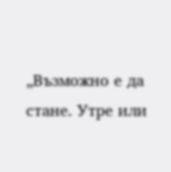„Възможно е да стане. Утре или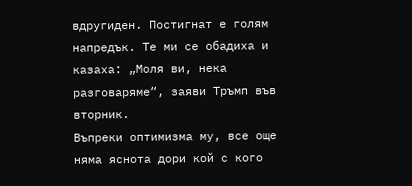вдругиден. Постигнат е голям напредък. Те ми се обадиха и казаха: „Моля ви, нека разговаряме“, заяви Тръмп във вторник.
Въпреки оптимизма му, все още няма яснота дори кой с кого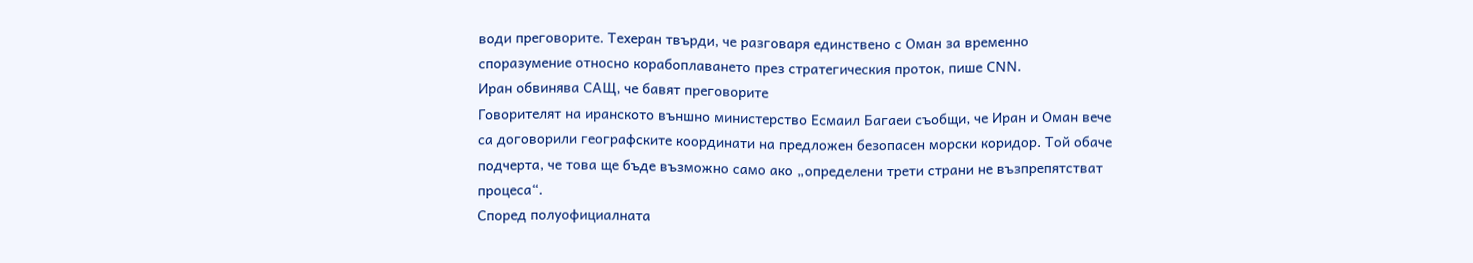води преговорите. Техеран твърди, че разговаря единствено с Оман за временно споразумение относно корабоплаването през стратегическия проток, пише CNN.
Иран обвинява САЩ, че бавят преговорите
Говорителят на иранското външно министерство Есмаил Багаеи съобщи, че Иран и Оман вече са договорили географските координати на предложен безопасен морски коридор. Той обаче подчерта, че това ще бъде възможно само ако „определени трети страни не възпрепятстват процеса“.
Според полуофициалната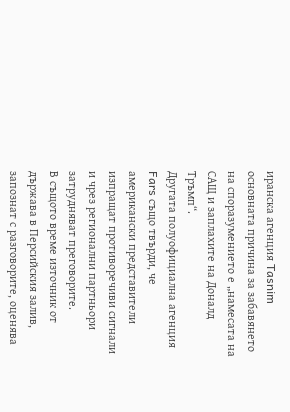иранска агенция Tasnim основната причина за забавянето на споразумението е „намесата на САЩ и заплахите на Доналд Тръмп“.
Другата полуофициална агенция Fars също твърди, че американски представители изпращат противоречиви сигнали и чрез регионални партньори затрудняват преговорите.
В същото време източник от държава в Персийския залив, запознат с разговорите, оценява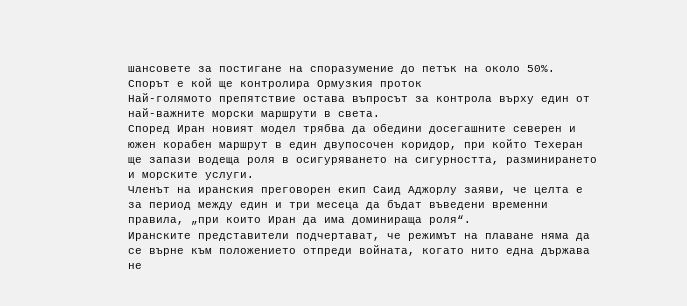шансовете за постигане на споразумение до петък на около 50%.
Спорът е кой ще контролира Ормузкия проток
Най-голямото препятствие остава въпросът за контрола върху един от най-важните морски маршрути в света.
Според Иран новият модел трябва да обедини досегашните северен и южен корабен маршрут в един двупосочен коридор, при който Техеран ще запази водеща роля в осигуряването на сигурността, разминирането и морските услуги.
Членът на иранския преговорен екип Саид Аджорлу заяви, че целта е за период между един и три месеца да бъдат въведени временни правила, „при които Иран да има доминираща роля“.
Иранските представители подчертават, че режимът на плаване няма да се върне към положението отпреди войната, когато нито една държава не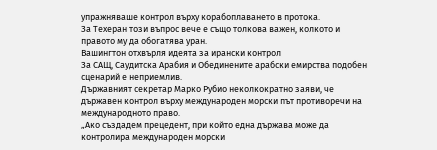упражняваше контрол върху корабоплаването в протока.
За Техеран този въпрос вече е също толкова важен, колкото и правото му да обогатява уран.
Вашингтон отхвърля идеята за ирански контрол
За САЩ, Саудитска Арабия и Обединените арабски емирства подобен сценарий е неприемлив.
Държавният секретар Марко Рубио неколкократно заяви, че държавен контрол върху международен морски път противоречи на международното право.
„Ако създадем прецедент, при който една държава може да контролира международен морски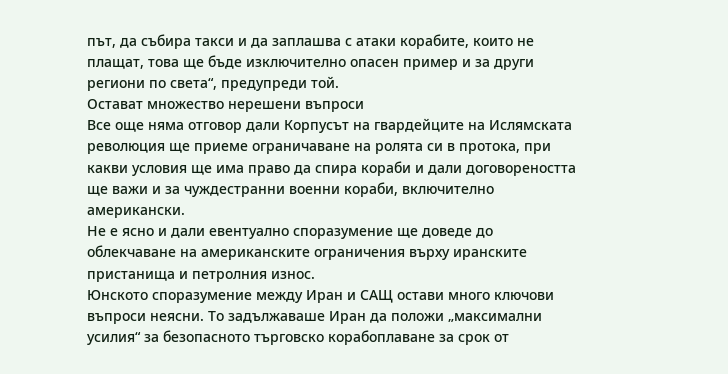път, да събира такси и да заплашва с атаки корабите, които не плащат, това ще бъде изключително опасен пример и за други региони по света“, предупреди той.
Остават множество нерешени въпроси
Все още няма отговор дали Корпусът на гвардейците на Ислямската революция ще приеме ограничаване на ролята си в протока, при какви условия ще има право да спира кораби и дали договореността ще важи и за чуждестранни военни кораби, включително американски.
Не е ясно и дали евентуално споразумение ще доведе до облекчаване на американските ограничения върху иранските пристанища и петролния износ.
Юнското споразумение между Иран и САЩ остави много ключови въпроси неясни. То задължаваше Иран да положи „максимални усилия“ за безопасното търговско корабоплаване за срок от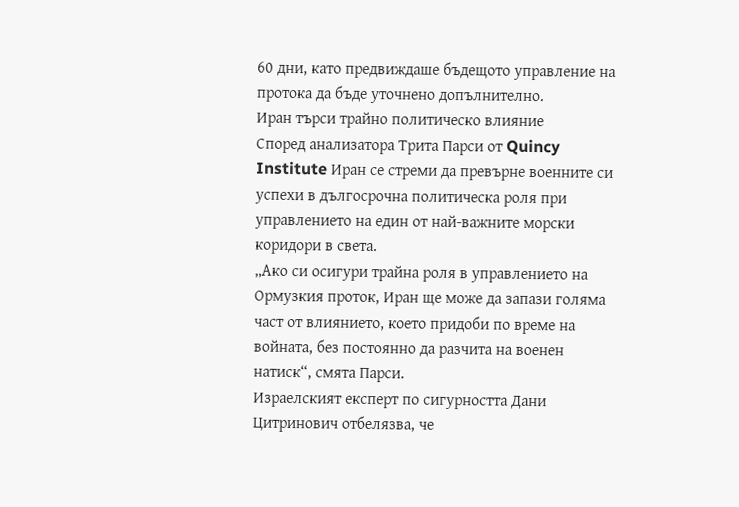60 дни, като предвиждаше бъдещото управление на протока да бъде уточнено допълнително.
Иран търси трайно политическо влияние
Според анализатора Трита Парси от Quincy Institute Иран се стреми да превърне военните си успехи в дългосрочна политическа роля при управлението на един от най-важните морски коридори в света.
„Ако си осигури трайна роля в управлението на Ормузкия проток, Иран ще може да запази голяма част от влиянието, което придоби по време на войната, без постоянно да разчита на военен натиск“, смята Парси.
Израелският експерт по сигурността Дани Цитринович отбелязва, че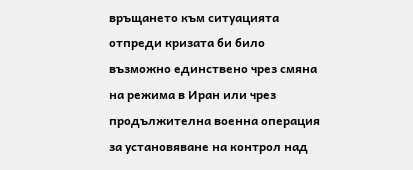връщането към ситуацията отпреди кризата би било възможно единствено чрез смяна на режима в Иран или чрез продължителна военна операция за установяване на контрол над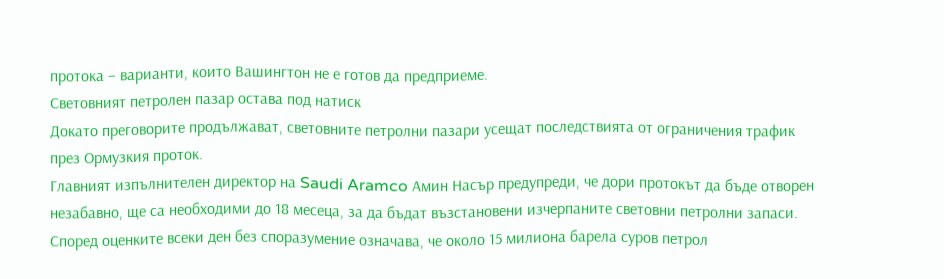протока – варианти, които Вашингтон не е готов да предприеме.
Световният петролен пазар остава под натиск
Докато преговорите продължават, световните петролни пазари усещат последствията от ограничения трафик през Ормузкия проток.
Главният изпълнителен директор на Saudi Aramco Амин Насър предупреди, че дори протокът да бъде отворен незабавно, ще са необходими до 18 месеца, за да бъдат възстановени изчерпаните световни петролни запаси.
Според оценките всеки ден без споразумение означава, че около 15 милиона барела суров петрол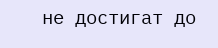не достигат до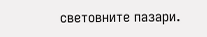световните пазари.